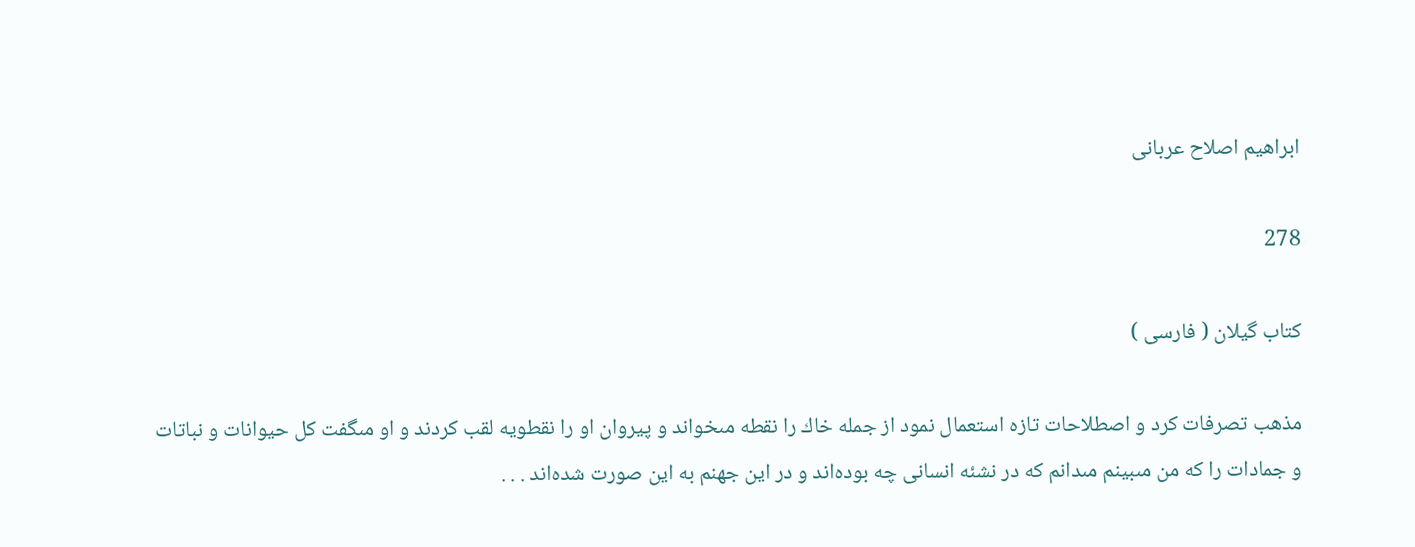ابراهيم اصلاح عربانى

278

كتاب گيلان ( فارسى )

مذهب تصرفات كرد و اصطلاحات تازه استعمال نمود از جمله خاك را نقطه مىخواند و پيروان او را نقطويه لقب كردند و او مىگفت كل حيوانات و نباتات و جمادات را كه من مىبينم مىدانم كه در نشئه انسانى چه بوده‌اند و در اين جهنم به اين صورت شده‌اند . . .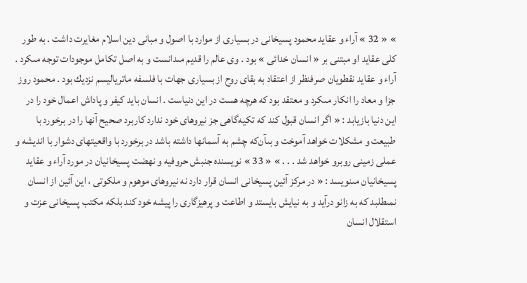» « 32 » آراء و عقايد محمود پسيخانى در بسيارى از موارد با اصول و مبانى دين اسلام مغايرت داشت . به طور كلى عقايد او مبتنى بر « انسان خدائى » بود . وى عالم را قديم مىدانست و به اصل تكامل موجودات توجه مىكرد . آراء و عقايد نقطويان صرفنظر از اعتقاد به بقاى روح از بسيارى جهات با فلسفه ماترياليسم نزديك بود . محمود روز جزا و معاد را انكار مىكرد و معتقد بود كه هرچه هست در اين دنياست . انسان بايد كيفر و پاداش اعمال خود را در اين دنيا بازيابد : « اگر انسان قبول كند كه تكيه‌گاهى جز نيروهاى خود ندارد كاربرد صحيح آنها را در برخورد با طبيعت و مشكلات خواهد آموخت و بىآن‌كه چشم به آسمانها داشته باشد در برخورد با واقعيتهاى دشوار با انديشه و عملى زمينى روبرو خواهد شد . . . » « 33 » نويسنده جنبش حروفيه و نهضت پسيخانيان در مورد آراء و عقايد پسيخانيان مىنويسد : « در مركز آئين پسيخانى انسان قرار دارد نه نيروهاى موهوم و ملكوتى ، اين آئين از انسان نمىطلبد كه به زانو درآيد و به نيايش بايستد و اطاعت و پرهيزگارى را پيشه خود كند بلكه مكتب پسيخانى عزت و استقلال انسان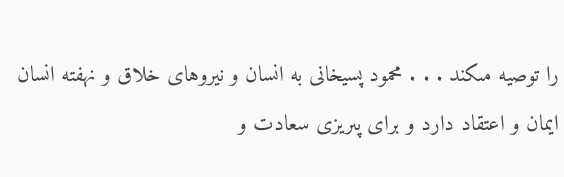را توصيه مىكند . . . محمود پسيخانى به انسان و نيروهاى خلاق و نهفته انسان ايمان و اعتقاد دارد و براى پىريزى سعادت و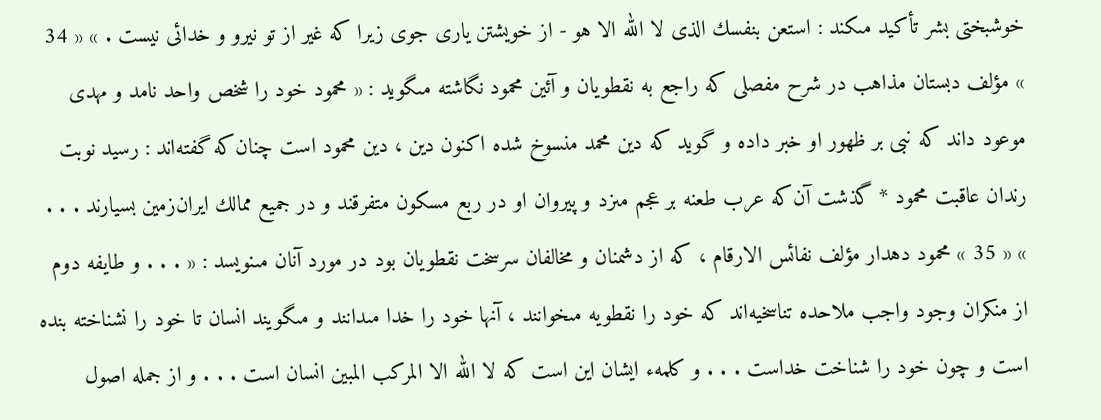خوشبختى بشر تأكيد مىكند : استعن بنفسك الذى لا الله الا هو - از خويشتن يارى جوى زيرا كه غير از تو نيرو و خدائى نيست . » « 34 » مؤلف دبستان مذاهب در شرح مفصلى كه راجع به نقطويان و آئين محمود نگاشته مىگويد : « محمود خود را شخص واحد نامد و مهدى موعود داند كه نبى بر ظهور او خبر داده و گويد كه دين محمد منسوخ شده اكنون دين ، دين محمود است چنان‌كه گفته‌اند : رسيد نوبت رندان عاقبت محمود * گذشت آن‌كه عرب طعنه بر عجم مىزد و پيروان او در ربع مسكون متفرقند و در جميع ممالك ايران‌زمين بسيارند . . . » « 35 » محمود دهدار مؤلف نفائس الارقام ، كه از دشمنان و مخالفان سرسخت نقطويان بود در مورد آنان مىنويسد : « . . . و طايفه دوم از منكران وجود واجب ملاحده تناسخيه‌اند كه خود را نقطويه مىخوانند ، آنها خود را خدا مىدانند و مىگويند انسان تا خود را نشناخته بنده است و چون خود را شناخت خداست . . . و كلمهء ايشان اين است كه لا الله الا المركب المبين انسان است . . . و از جمله اصول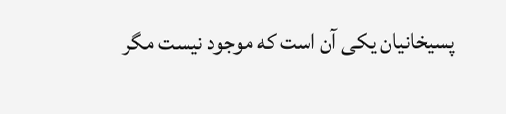پسيخانيان يكى آن است كه موجود نيست مگر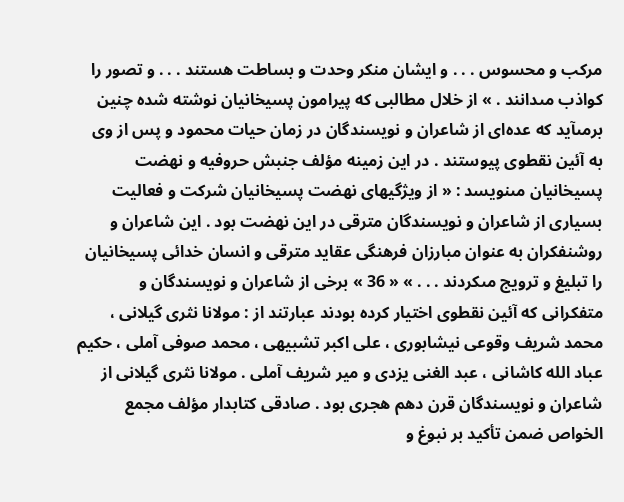مركب و محسوس . . . و ايشان منكر وحدت و بساطت هستند . . . و تصور را كواذب مىدانند . » از خلال مطالبى كه پيرامون پسيخانيان نوشته شده چنين برمىآيد كه عده‌اى از شاعران و نويسندگان در زمان حيات محمود و پس از وى به آئين نقطوى پيوستند . در اين زمينه مؤلف جنبش حروفيه و نهضت پسيخانيان مىنويسد : « از ويژگيهاى نهضت پسيخانيان شركت و فعاليت بسيارى از شاعران و نويسندگان مترقى در اين نهضت بود . اين شاعران و روشنفكران به عنوان مبارزان فرهنگى عقايد مترقى و انسان خدائى پسيخانيان را تبليغ و ترويج مىكردند . . . » « 36 » برخى از شاعران و نويسندگان و متفكرانى كه آئين نقطوى اختيار كرده بودند عبارتند از : مولانا نثرى گيلانى ، محمد شريف وقوعى نيشابورى ، على اكبر تشبيهى ، محمد صوفى آملى ، حكيم عباد الله كاشانى ، عبد الغنى يزدى و مير شريف آملى . مولانا نثرى گيلانى از شاعران و نويسندگان قرن دهم هجرى بود . صادقى كتابدار مؤلف مجمع الخواص ضمن تأكيد بر نبوغ و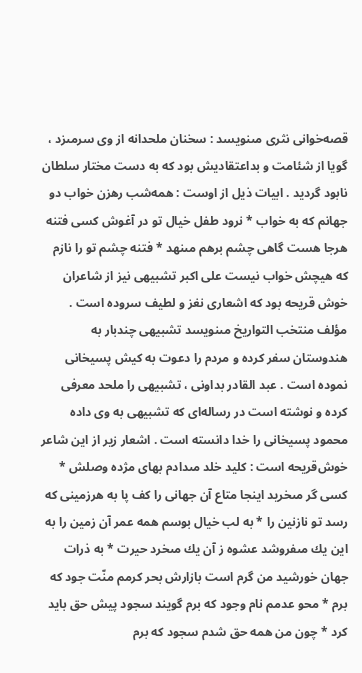قصه‌خوانى نثرى مىنويسد : سخنان ملحدانه از وى سرمىزد ، گويا از شئامت و بداعتقاديش بود كه به دست مختار سلطان نابود گرديد . ابيات ذيل از اوست : همه‌شب رهزن خواب دو جهانم كه به خواب * نرود طفل خيال تو در آغوش كسى فتنه هرجا هست گاهى چشم برهم مىنهد * فتنه چشم تو را نازم كه هيچش خواب نيست على اكبر تشبيهى نيز از شاعران خوش قريحه بود كه اشعارى نغز و لطيف سروده است . مؤلف منتخب التواريخ مىنويسد تشبيهى چندبار به هندوستان سفر كرده و مردم را دعوت به كيش پسيخانى نموده است . عبد القادر بداونى ، تشبيهى را ملحد معرفى كرده و نوشته است در رساله‌اى كه تشبيهى به وى داده محمود پسيخانى را خدا دانسته است . اشعار زير از اين شاعر خوش‌قريحه است : كليد خلد مىدادم بهاى مژده وصلش * كسى گر مىخريد اينجا متاع آن جهانى را كف پا به هرزمينى كه رسد تو نازنين را * به لب خيال بوسم همه عمر آن زمين را به اين يك مىفروشد عشوه ز آن يك مىخرد حيرت * به ذرات جهان خورشيد من گرم است بازارش بحر كرمم منّت جود كه برم * محو عدمم نام وجود كه برم گويند سجود پيش حق بايد كرد * چون من همه حق شدم سجود كه برم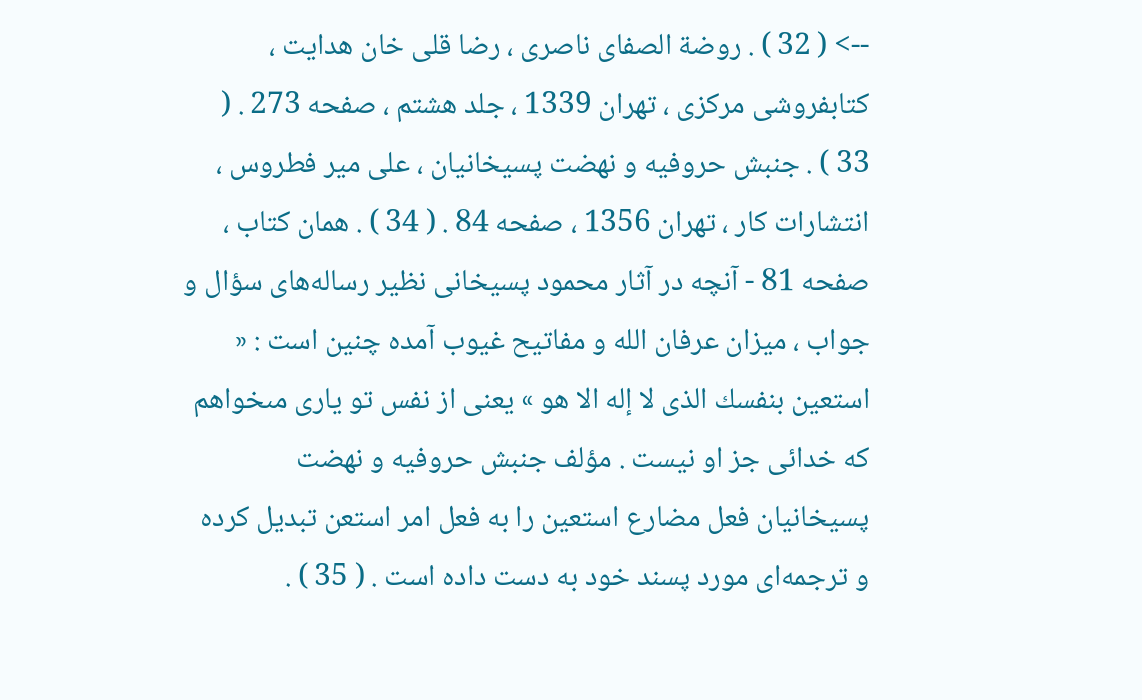--> ( 32 ) . روضة الصفاى ناصرى ، رضا قلى خان هدايت ، كتابفروشى مركزى ، تهران 1339 ، جلد هشتم ، صفحه 273 . ( 33 ) . جنبش حروفيه و نهضت پسيخانيان ، على مير فطروس ، انتشارات كار ، تهران 1356 ، صفحه 84 . ( 34 ) . همان كتاب ، صفحه 81 - آنچه در آثار محمود پسيخانى نظير رساله‌هاى سؤال و جواب ، ميزان عرفان الله و مفاتيح غيوب آمده چنين است : « استعين بنفسك الذى لا إله الا هو » يعنى از نفس تو يارى مىخواهم كه خدائى جز او نيست . مؤلف جنبش حروفيه و نهضت پسيخانيان فعل مضارع استعين را به فعل امر استعن تبديل كرده و ترجمه‌اى مورد پسند خود به دست داده است . ( 35 ) .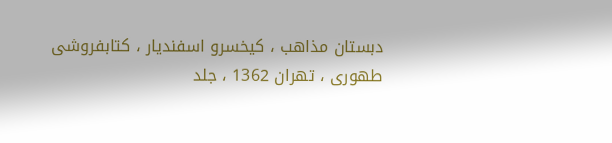دبستان مذاهب ، كيخسرو اسفنديار ، كتابفروشى طهورى ، تهران 1362 ، جلد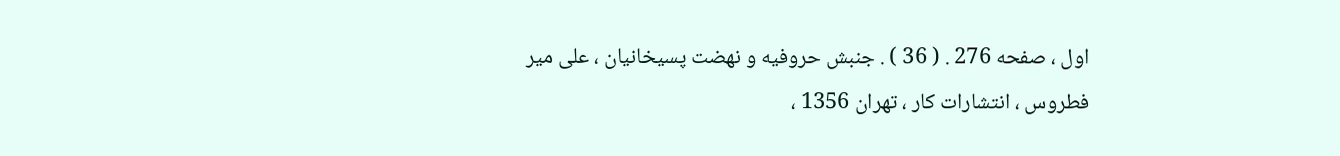اول ، صفحه 276 . ( 36 ) . جنبش حروفيه و نهضت پسيخانيان ، على مير فطروس ، انتشارات كار ، تهران 1356 ،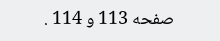صفحه 113 و 114 .